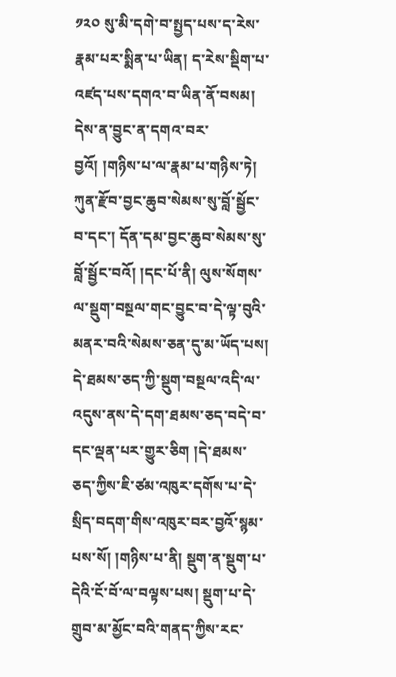༡༢༠ སུ་མི་དགེ་བ་སྤྱད་པས་ད་རེས་རྣམ་པར་སྨིན་པ་ཡིན། ད་རེས་སྡིག་པ་འཛད་པས་དགའ་བ་ཡིན་ནོ་བསམ། དེས་ན་བྱུང་ན་དགའ་བར་བྱའོ། །གཉིས་པ་ལ་རྣམ་པ་གཉིས་ཏེ། ཀུན་རྫོབ་བྱང་ཆུབ་སེམས་སུ་བློ་སྦྱོང་བ་དང་། དོན་དམ་བྱང་ཆུབ་སེམས་སུ་བློ་སྦྱོང་བའོ། །དང་པོ་ནི། ལུས་སོགས་ལ་སྡུག་བསྔལ་གང་བྱུང་བ་དེ་ལྟ་བུའི་མནར་བའི་སེམས་ཅན་དུ་མ་ཡོད་པས། དེ་ཐམས་ཅད་ཀྱི་སྡུག་བསྔལ་འདི་ལ་འདུས་ནས་དེ་དག་ཐམས་ཅད་བདེ་བ་དང་ལྡན་པར་གྱུར་ཅིག །དེ་ཐམས་ཅད་ཀྱིས་ཇི་ཙམ་འཁུར་དགོས་པ་དེ་སྲིད་བདག་གིས་འཁུར་བར་བྱའོ་སྙམ་པས་སོ། །གཉིས་པ་ནི། སྡུག་ན་སྡུག་པ་དེའི་ངོ་བོ་ལ་བལྟས་པས། སྡུག་པ་དེ་གྲུབ་མ་མྱོང་བའི་གནད་ཀྱིས་རང་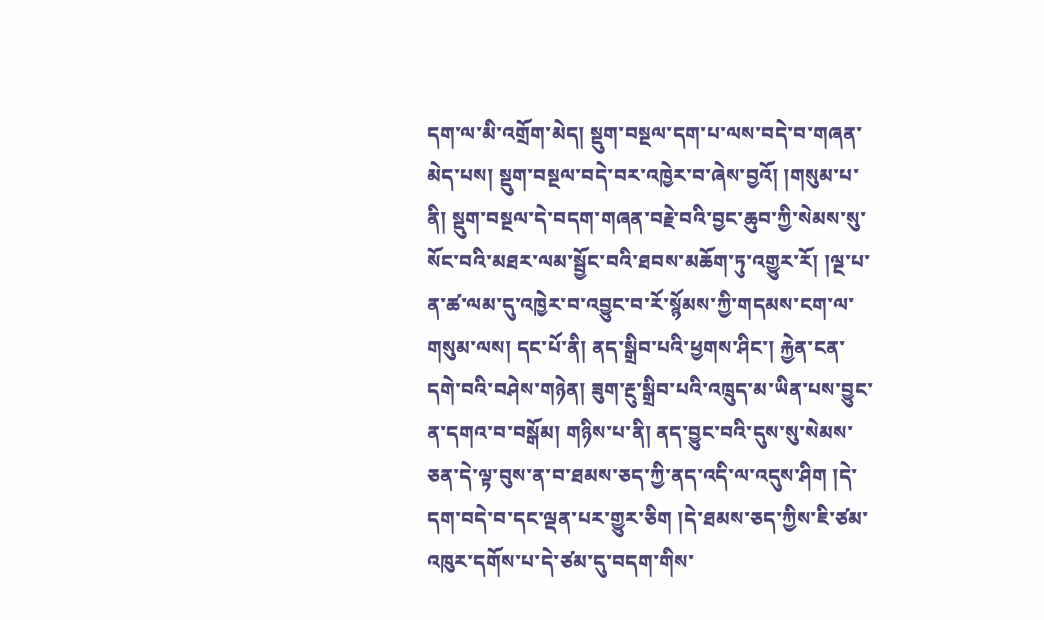དག་ལ་མི་འགྲོག་མེད། སྡུག་བསྔལ་དག་པ་ལས་བདེ་བ་གཞན་མེད་པས། སྡུག་བསྔལ་བདེ་བར་འཁྱེར་བ་ཞེས་བྱའོ། །གསུམ་པ་ནི། སྡུག་བསྔལ་དེ་བདག་གཞན་བརྗེ་བའི་བྱང་ཆུབ་ཀྱི་སེམས་སུ་སོང་བའི་མཐར་ལམ་སྦྱོང་བའི་ཐབས་མཆོག་ཏུ་འགྱུར་རོ། །ལྔ་པ་ན་ཚ་ལམ་དུ་འཁྱེར་བ་འབྱུང་བ་རོ་སྙོམས་ཀྱི་གདམས་ངག་ལ་གསུམ་ལས། དང་པོ་ནི། ནད་སྒྲིབ་པའི་ཕྱགས་ཤིང་། རྐྱེན་ངན་དགེ་བའི་བཤེས་གཉེན། ཟུག་རྔུ་སྒྲིབ་པའི་འཁྲུད་མ་ཡིན་པས་བྱུང་ན་དགའ་བ་བསྒོམ། གཉིས་པ་ནི། ནད་བྱུང་བའི་དུས་སུ་སེམས་ཅན་དེ་ལྟ་བུས་ན་བ་ཐམས་ཅད་ཀྱི་ནད་འདི་ལ་འདུས་ཤིག །དེ་དག་བདེ་བ་དང་ལྡན་པར་གྱུར་ཅིག །དེ་ཐམས་ཅད་ཀྱིས་ཇི་ཙམ་འཁུར་དགོས་པ་དེ་ཙམ་དུ་བདག་གིས་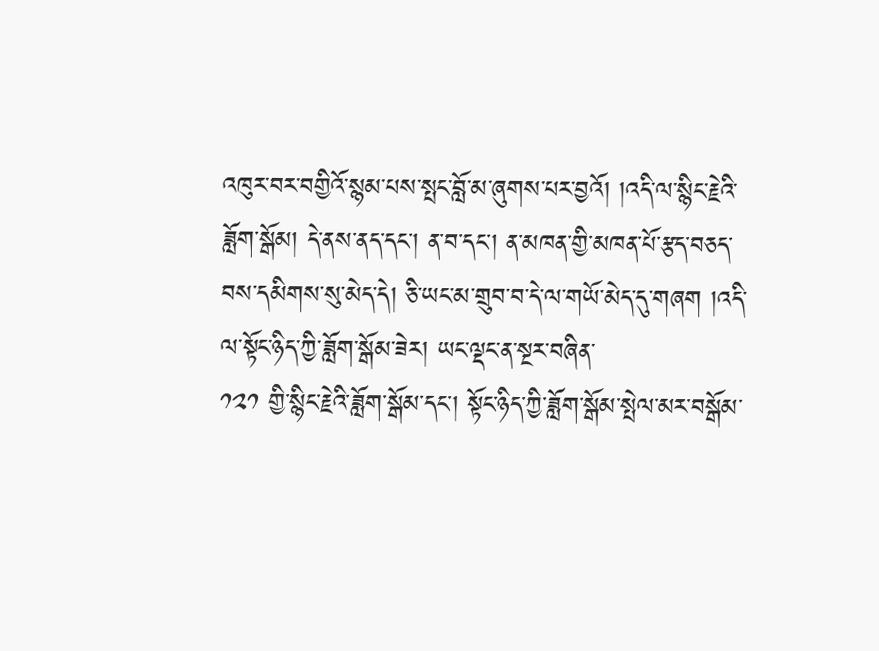འཁུར་བར་བགྱིའོ་སྙམ་པས་སྤང་བློ་མ་ཞུགས་པར་བྱའོ། །འདི་ལ་སྙིང་རྗེའི་ཟློག་སྒོམ། དེ་ནས་ནད་དང་། ན་བ་དང་། ན་མཁན་གྱི་མཁན་པོ་རྩད་བཅད་བས་དམིགས་སུ་མེད་དེ། ཅི་ཡང་མ་གྲུབ་བ་དེ་ལ་གཡོ་མེད་དུ་གཞག །འདི་ལ་སྟོང་ཉིད་ཀྱི་ཟློག་སྒོམ་ཟེར། ཡང་ལྡང་ན་སྔར་བཞིན་
༡༢༡ གྱི་སྙིང་རྗེའི་ཟློག་སྒོམ་དང་། སྟོང་ཉིད་ཀྱི་ཟློག་སྒོམ་སྤེལ་མར་བསྒོམ་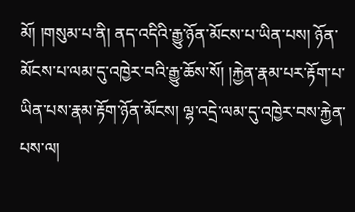མོ། །གསུམ་པ་ནི། ནད་འདིའི་རྒྱུ་ཉོན་མོངས་པ་ཡིན་པས། ཉོན་མོངས་པ་ལམ་དུ་འཁྱེར་བའི་རྒྱུ་ཆོས་སོ། །རྐྱེན་རྣམ་པར་རྟོག་པ་ཡིན་པས་རྣམ་རྟོག་ཉོན་མོངས། ལྷ་འདྲེ་ལམ་དུ་འཁྱེར་བས་རྐྱེན་པས་ལ།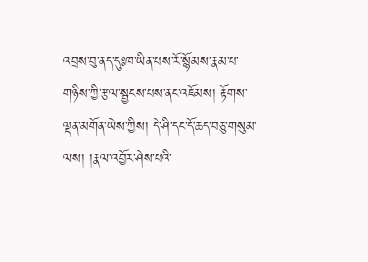འབྲས་བུ་ནད་དུཿཁ་ཡིན་པས་རོ་སྙོམས་རྣམ་པ་གཉིས་ཀྱི་རྩལ་སྦྱངས་པས་ནང་འཇོམས། རྟོགས་ལྡན་མགོན་ཡེས་ཀྱིས། དེ་ཤི་དང་དོ་ཆད་བཅུ་གསུམ་ལས། །རྣལ་འབྱོར་ཤེས་པའི་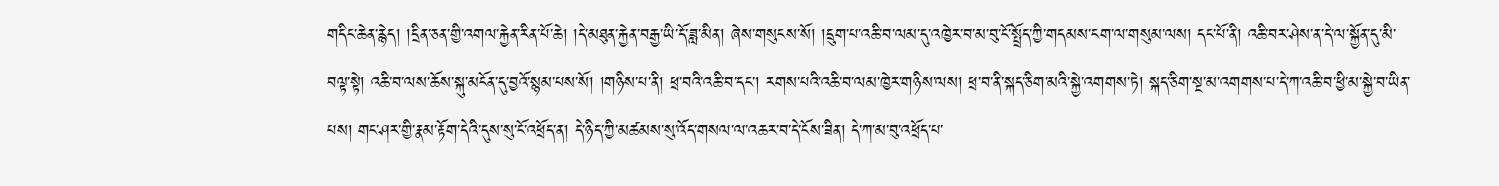གདིང་ཆེན་རྙེད། །དྲིན་ཅན་གྱི་འགལ་རྐྱེན་རིན་པོ་ཆེ། །དེ་མཐུན་རྐྱེན་བརྒྱ་ཡི་དོ་ཟླ་མིན། ཞེས་གསུངས་སོ། །དྲུག་པ་འཆི་བ་ལམ་དུ་འཁྱེར་བ་མ་བུ་ངོ་སྤྲོད་ཀྱི་གདམས་ངག་ལ་གསུམ་ལས། དང་པོ་ནི། འཆི་བར་ཤེས་ན་དེ་ལ་སྐྱོན་དུ་མི་བལྟ་སྟེ། འཆི་བ་ལས་ཆོས་སྐུ་མངོན་དུ་བྱའོ་སྙམ་པས་སོ། །གཉིས་པ་ནི། ཕྲ་བའི་འཆི་བ་དང་། རགས་པའི་འཆི་བ་ལམ་ཁྱེར་གཉིས་ལས། ཕྲ་བ་ནི་སྐད་ཅིག་མའི་སྐྱེ་འགགས་ཏེ། སྐད་ཅིག་སྔ་མ་འགགས་པ་དེ་ཀ་འཆི་བ་ཕྱི་མ་སྐྱེ་བ་ཡིན་པས། གང་ཤར་གྱི་རྣམ་རྟོག་དེའི་དུས་སུ་ངོ་འཕྲོད་ན། དེ་ཉིད་ཀྱི་མཚམས་སུ་འོད་གསལ་ལ་འཆར་བ་དེ་ངོས་ཟིན། དེ་ཀ་མ་བུ་འཕྲོད་པ་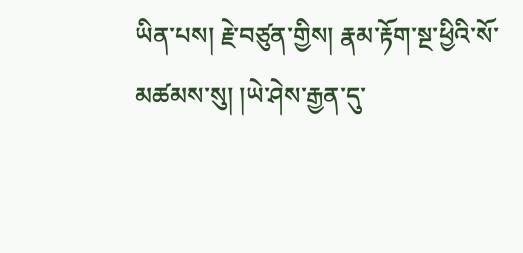ཡིན་པས། རྗེ་བཙུན་གྱིས། རྣམ་རྟོག་སྔ་ཕྱིའི་སོ་མཚམས་སུ། །ཡེ་ཤེས་རྒྱན་དུ་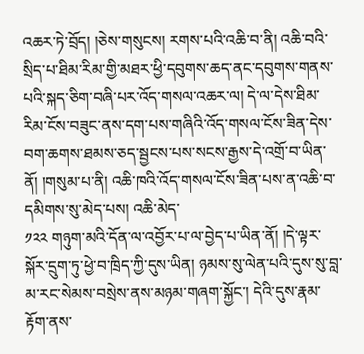འཆར་ཏེ་བྲོད། །ཅེས་གསུངས། རགས་པའི་འཆི་བ་ནི། འཆི་བའི་སྲིད་པ་ཐིམ་རིམ་གྱི་མཐར་ཕྱི་དབུགས་ཆད་ནང་དབུགས་གནས་པའི་སྐད་ཅིག་བཞི་པར་འོད་གསལ་འཆར་ལ། དེ་ལ་དེས་ཐིམ་རིམ་ངོས་བཟུང་ནས་དག་པས་གཞིའི་འོད་གསལ་ངོས་ཟིན་དེས་བག་ཆགས་ཐམས་ཅད་སྦྱངས་པས་སངས་རྒྱས་དེ་འགྲོ་བ་ཡིན་ནོ། །གསུམ་པ་ནི། འཆི་ཁའི་འོད་གསལ་ངོས་ཟིན་པས་ན་འཆི་བ་དམིགས་སུ་མེད་པས། འཆི་མེད་
༡༢༢ གཉུག་མའི་དོན་ལ་འབྱོར་པ་ལ་བྱེད་པ་ཡིན་ནོ། །དེ་ལྟར་སྐོར་དྲུག་ཏུ་ཕྱེ་བ་ཁྲིད་ཀྱི་དུས་ཡིན། ཉམས་སུ་ལེན་པའི་དུས་སུ་བླ་མ་རང་སེམས་བསྲེས་ནས་མཉམ་གཞག་སྐྱོང་། དེའི་དུས་རྣམ་རྟོག་ནས་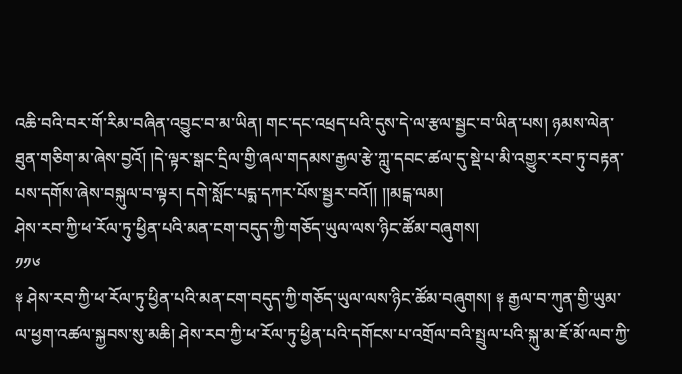འཆི་བའི་བར་གོ་རིམ་བཞིན་འབྱུང་བ་མ་ཡིན། གང་དང་འཕྲད་པའི་དུས་དེ་ལ་རྩལ་སྦྱང་བ་ཡིན་པས། ཉམས་ལེན་ཐུན་གཅིག་མ་ཞེས་བྱའོ། །དེ་ལྟར་སྒང་དྲིལ་གྱི་ཞལ་གདམས་རྒྱལ་རྩེ་ཀླུ་དབང་ཚལ་དུ་སྡེ་པ་མི་འགྱུར་རབ་ཏུ་བརྟན་པས་དགོས་ཞེས་བསྐུལ་བ་ལྟར། དགེ་སློང་པདྨ་དཀར་པོས་སྦྱར་བའོ།། །།མངྒ་ལམ།
ཤེས་རབ་ཀྱི་ཕ་རོལ་ཏུ་ཕྱིན་པའི་མན་ངག་བདུད་ཀྱི་གཅོད་ཡུལ་ལས་ཉིང་ཚོམ་བཞུགས།
༡༡༦
༈ ཤེས་རབ་ཀྱི་ཕ་རོལ་ཏུ་ཕྱིན་པའི་མན་ངག་བདུད་ཀྱི་གཅོད་ཡུལ་ལས་ཉིང་ཚོམ་བཞུགས། ༈ རྒྱལ་བ་ཀུན་གྱི་ཡུམ་ལ་ཕྱག་འཚལ་སྐྱབས་སུ་མཆི། ཤེས་རབ་ཀྱི་ཕ་རོལ་ཏུ་ཕྱིན་པའི་དགོངས་པ་འགྲོལ་བའི་སྤྲུལ་པའི་སྐུ་མ་ཇོ་མོ་ལབ་ཀྱི་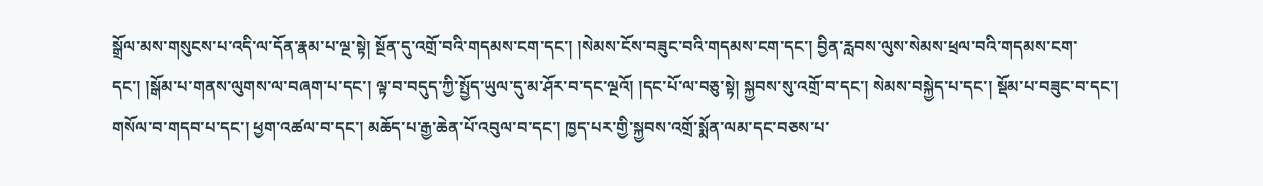སྒྲོལ་མས་གསུངས་པ་འདི་ལ་དོན་རྣམ་པ་ལྔ་སྟེ། སྔོན་དུ་འགྲོ་བའི་གདམས་ངག་དང་། །སེམས་ངོས་བཟུང་བའི་གདམས་ངག་དང་། བྱིན་རླབས་ལུས་སེམས་ཕྲལ་བའི་གདམས་ངག་དང་། །སྒོམ་པ་གནས་ལུགས་ལ་བཞག་པ་དང་། ལྟ་བ་བདུད་ཀྱི་སྤྱོད་ཡུལ་དུ་མ་ཤོར་བ་དང་ལྔའོ། །དང་པོ་ལ་བཅུ་སྟེ། སྐྱབས་སུ་འགྲོ་བ་དང་། སེམས་བསྐྱེད་པ་དང་། སྡོམ་པ་བཟུང་བ་དང་། གསོལ་བ་གདབ་པ་དང་། ཕྱག་འཚལ་བ་དང་། མཆོད་པ་རྒྱ་ཆེན་པོ་འབུལ་བ་དང་། ཁྱད་པར་གྱི་སྐྱབས་འགྲོ་སྨོན་ལམ་དང་བཅས་པ་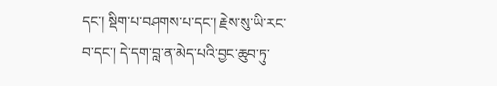དང་། སྡིག་པ་བཤགས་པ་དང་། རྗེས་སུ་ཡི་རང་བ་དང་། དེ་དག་བླ་ན་མེད་པའི་བྱང་ཆུབ་ཏུ་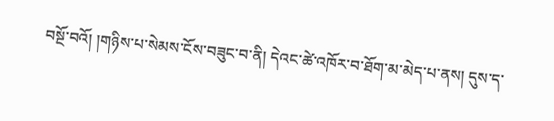བསྔོ་བའོ། །གཉིས་པ་སེམས་ངོས་བཟུང་བ་ནི། དེའང་ཚེ་འཁོར་བ་ཐོག་མ་མེད་པ་ནས། དུས་ད་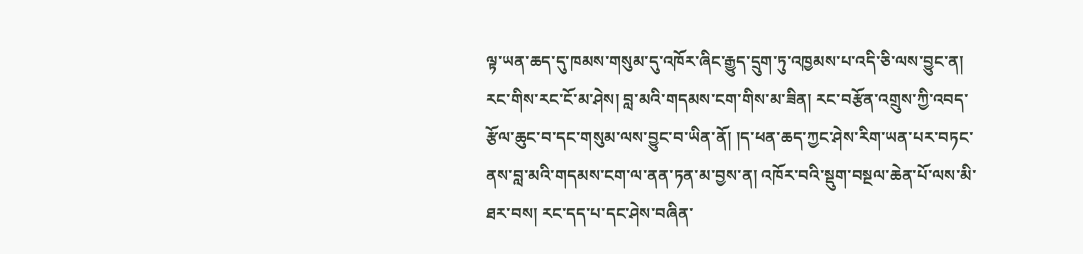ལྟ་ཡན་ཆད་དུ་ཁམས་གསུམ་དུ་འཁོར་ཞིང་རྒྱུད་དྲུག་ཏུ་འཁྱམས་པ་འདི་ཅི་ལས་བྱུང་ན། རང་གིས་རང་ངོ་མ་ཤེས། བླ་མའི་གདམས་ངག་གིས་མ་ཟིན། རང་བརྩོན་འགྲུས་ཀྱི་འབད་རྩོལ་ཆུང་བ་དང་གསུམ་ལས་བྱུང་བ་ཡིན་ནོ། །ད་ཕན་ཆད་ཀྱང་ཤེས་རིག་ཡན་པར་བཏང་ནས་བླ་མའི་གདམས་ངག་ལ་ནན་ཏན་མ་བྱས་ན། འཁོར་བའི་སྡུག་བསྔལ་ཆེན་པོ་ལས་མི་ཐར་བས། རང་དད་པ་དང་ཤེས་བཞིན་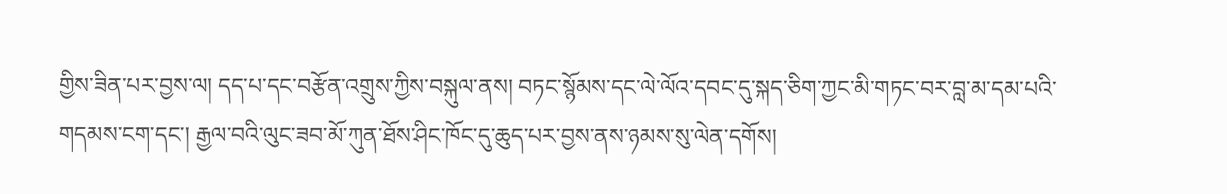གྱིས་ཟིན་པར་བྱས་ལ། དད་པ་དང་བརྩོན་འགྲུས་ཀྱིས་བསྐུལ་ནས། བཏང་སྙོམས་དང་ལེ་ལོའ་དབང་དུ་སྐད་ཅིག་ཀྱང་མི་གཏང་བར་བླ་མ་དམ་པའི་གདམས་ངག་དང་། རྒྱལ་བའི་ལུང་ཟབ་མོ་ཀུན་ཐོས་ཤིང་ཁོང་དུ་ཆུད་པར་བྱས་ནས་ཉམས་སུ་ལེན་དགོས།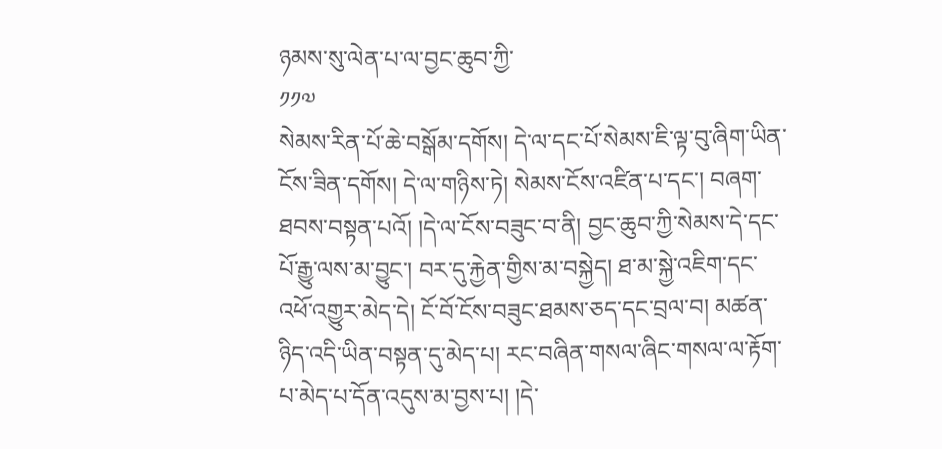ཉམས་སུ་ལེན་པ་ལ་བྱང་ཆུབ་ཀྱི་
༡༡༧
སེམས་རིན་པོ་ཆེ་བསྒོམ་དགོས། དེ་ལ་དང་པོ་སེམས་ཇི་ལྟ་བུ་ཞིག་ཡིན་ངོས་ཟིན་དགོས། དེ་ལ་གཉིས་ཏེ། སེམས་ངོས་འཛིན་པ་དང་། བཞག་ཐབས་བསྟན་པའོ། །དེ་ལ་ངོས་བཟུང་བ་ནི། བྱང་ཆུབ་ཀྱི་སེམས་དེ་དང་པོ་རྒྱུ་ལས་མ་བྱུང་། བར་དུ་རྐྱེན་གྱིས་མ་བསྐྱེད། ཐ་མ་སྐྱེ་འཇིག་དང་འཕོ་འགྱུར་མེད་དེ། ངོ་བོ་ངོས་བཟུང་ཐམས་ཅད་དང་བྲལ་བ། མཚན་ཉིད་འདི་ཡིན་བསྟན་དུ་མེད་པ། རང་བཞིན་གསལ་ཞིང་གསལ་ལ་རྟོག་པ་མེད་པ་དོན་འདུས་མ་བྱས་པ། །དེ་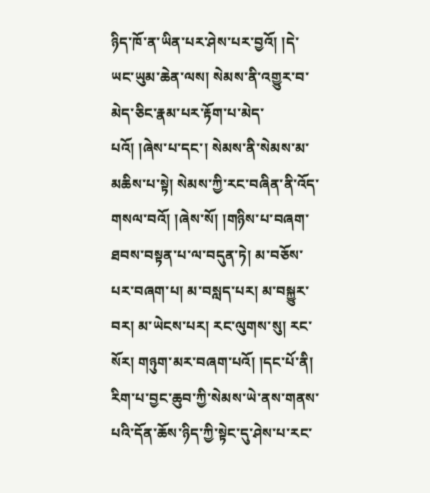ཉིད་ཁོ་ན་ཡིན་པར་ཤེས་པར་བྱའོ། །དེ་ཡང་ཡུམ་ཆེན་ལས། སེམས་ནི་འགྱུར་བ་མེད་ཅིང་རྣམ་པར་རྟོག་པ་མེད་པའོ། །ཞེས་པ་དང་། སེམས་ནི་སེམས་མ་མཆིས་པ་སྟེ། སེམས་ཀྱི་རང་བཞིན་ནི་འོད་གསལ་བའོ། །ཞེས་སོ། །གཉིས་པ་བཞག་ཐབས་བསྟན་པ་ལ་བདུན་ཏེ། མ་བཅོས་པར་བཞག་པ། མ་བསླད་པར། མ་བསྐྱུར་བར། མ་ཡེངས་པར། རང་ལུགས་སུ། རང་སོར། གཉུག་མར་བཞག་པའོ། །དང་པོ་ནི། རིག་པ་བྱང་ཆུབ་ཀྱི་སེམས་ཡེ་ནས་གནས་པའི་དོན་ཆོས་ཉིད་ཀྱི་སྟེང་དུ་ཤེས་པ་རང་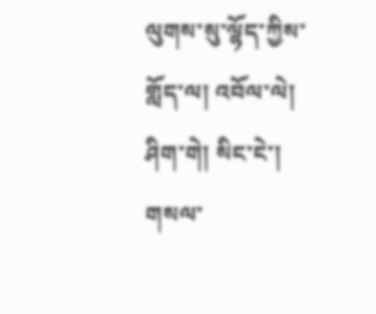ལུགས་སུ་ལྷོད་ཀྱིས་གློད་ལ། འབོལ་ལེ། ཤིག་གེ། སིང་ངེ་། གསལ་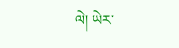ལེ། ཡེར་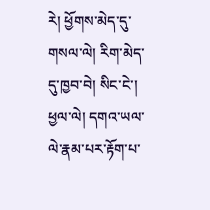རེ། ཕྱོགས་མེད་དུ་གསལ་ལེ། རིག་མེད་དུ་ཁྱབ་བེ། སིང་ངེ་། ཕྱལ་ལེ། དགའ་ཡལ་ལེ་རྣམ་པར་རྟོག་པ་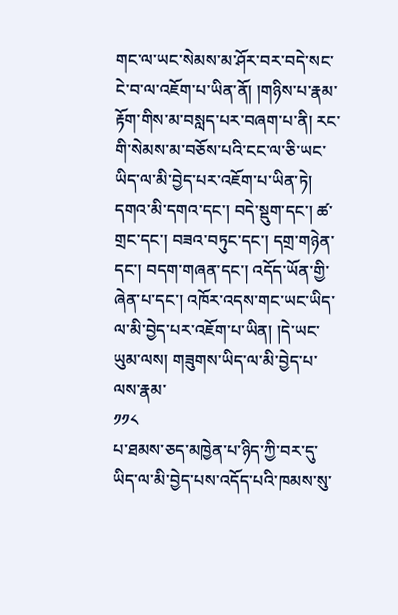གང་ལ་ཡང་སེམས་མ་ཤོར་བར་བདེ་སང་ངེ་བ་ལ་འཇོག་པ་ཡིན་ནོ། །གཉིས་པ་རྣམ་རྟོག་གིས་མ་བསླད་པར་བཞག་པ་ནི། རང་གི་སེམས་མ་བཅོས་པའི་ངང་ལ་ཅི་ཡང་ཡིད་ལ་མི་བྱེད་པར་འཇོག་པ་ཡིན་ཏེ། དགའ་མི་དགའ་དང་། བདེ་སྡུག་དང་། ཚ་གྲང་དང་། བཟའ་བཏུང་དང་། དགྲ་གཉེན་དང་། བདག་གཞན་དང་། འདོད་ཡོན་གྱི་ཞེན་པ་དང་། འཁོར་འདས་གང་ཡང་ཡིད་ལ་མི་བྱེད་པར་འཇོག་པ་ཡིན། །དེ་ཡང་ཡུམ་ལས། གཟུགས་ཡིད་ལ་མི་བྱེད་པ་ལས་རྣམ་
༡༡༨
པ་ཐམས་ཅད་མཁྱེན་པ་ཉིད་ཀྱི་བར་དུ་ཡིད་ལ་མི་བྱེད་པས་འདོད་པའི་ཁམས་སུ་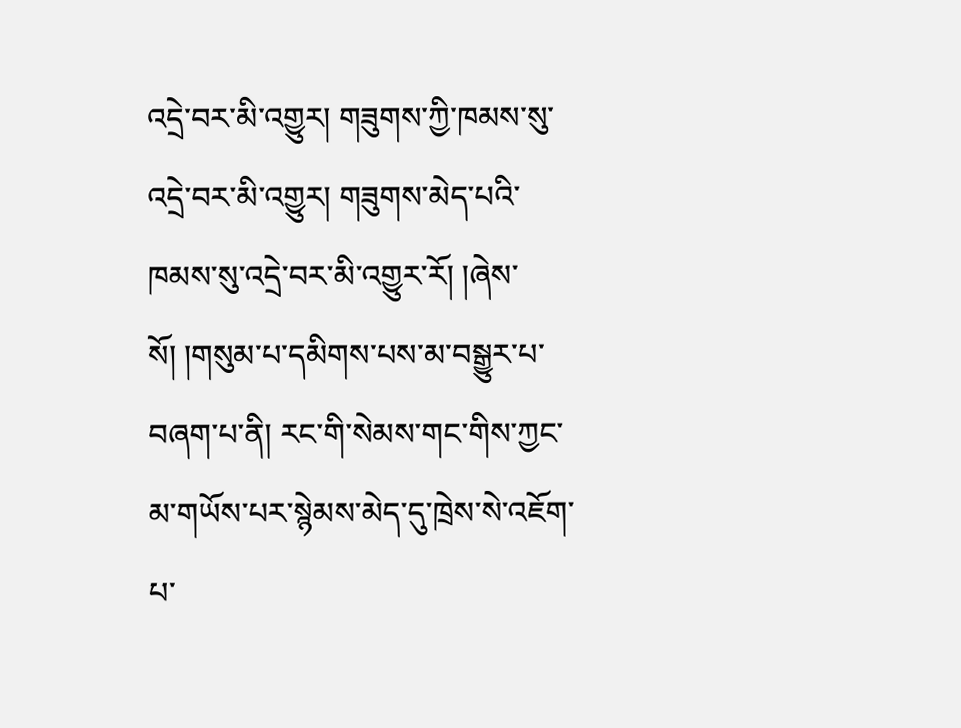འདྲེ་བར་མི་འགྱུར། གཟུགས་ཀྱི་ཁམས་སུ་འདྲེ་བར་མི་འགྱུར། གཟུགས་མེད་པའི་ཁམས་སུ་འདྲེ་བར་མི་འགྱུར་རོ། །ཞེས་སོ། །གསུམ་པ་དམིགས་པས་མ་བསྒྱུར་པ་བཞག་པ་ནི། རང་གི་སེམས་གང་གིས་ཀྱང་མ་གཡོས་པར་སྙེམས་མེད་དུ་ཁྲེས་སེ་འཇོག་པ་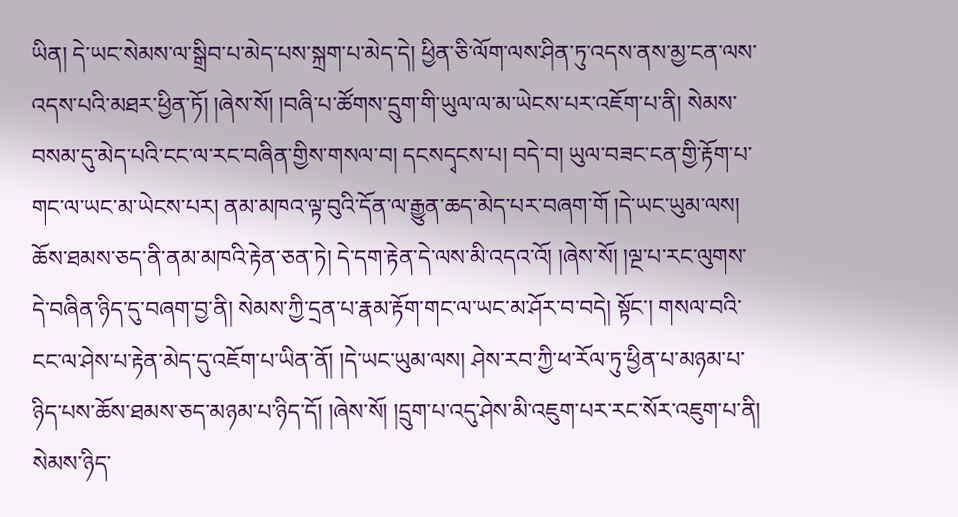ཡིན། དེ་ཡང་སེམས་ལ་སྒྲིབ་པ་མེད་པས་སྐྲག་པ་མེད་དེ། ཕྱིན་ཅི་ལོག་ལས་ཤིན་ཏུ་འདས་ནས་མྱ་ངན་ལས་འདས་པའི་མཐར་ཕྱིན་ཏོ། །ཞེས་སོ། །བཞི་པ་ཚོགས་དྲུག་གི་ཡུལ་ལ་མ་ཡེངས་པར་འཇོག་པ་ནི། སེམས་བསམ་དུ་མེད་པའི་ངང་ལ་རང་བཞིན་གྱིས་གསལ་བ། དངསདྭངས་པ། བདེ་བ། ཡུལ་བཟང་ངན་གྱི་རྟོག་པ་གང་ལ་ཡང་མ་ཡེངས་པར། ནམ་མཁའ་ལྟ་བུའི་དོན་ལ་རྒྱུན་ཆད་མེད་པར་བཞག་གོ །དེ་ཡང་ཡུམ་ལས། ཆོས་ཐམས་ཅད་ནི་ནམ་མཁའི་རྟེན་ཅན་ཏེ། དེ་དག་རྟེན་དེ་ལས་མི་འདའ་འོ། །ཞེས་སོ། །ལྔ་པ་རང་ལུགས་དེ་བཞིན་ཉིད་དུ་བཞག་བྱ་ནི། སེམས་ཀྱི་དྲན་པ་རྣམ་རྟོག་གང་ལ་ཡང་མ་ཤོར་བ་བདེ། སྟོང་། གསལ་བའི་ངང་ལ་ཤེས་པ་རྟེན་མེད་དུ་འཇོག་པ་ཡིན་ནོ། །དེ་ཡང་ཡུམ་ལས། ཤེས་རབ་ཀྱི་ཕ་རོལ་ཏུ་ཕྱིན་པ་མཉམ་པ་ཉིད་པས་ཆོས་ཐམས་ཅད་མཉམ་པ་ཉིད་དོ། །ཞེས་སོ། །དྲུག་པ་འདུ་ཤེས་མི་འཇུག་པར་རང་སོར་འཇུག་པ་ནི། སེམས་ཉིད་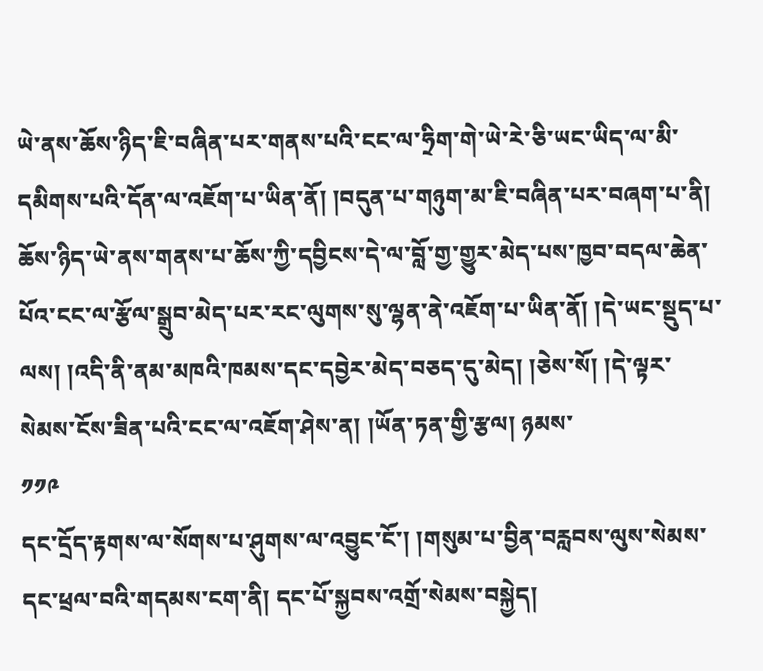ཡེ་ནས་ཆོས་ཉིད་ཇི་བཞིན་པར་གནས་པའི་ངང་ལ་ཧྲིག་གེ་ཡེ་རེ་ཅི་ཡང་ཡིད་ལ་མི་དམིགས་པའི་དོན་ལ་འཇོག་པ་ཡིན་ནོ། །བདུན་པ་གཉུག་མ་ཇི་བཞིན་པར་བཞག་པ་ནི། ཆོས་ཉིད་ཡེ་ནས་གནས་པ་ཆོས་ཀྱི་དབྱིངས་དེ་ལ་བློ་གྱ་གྱུར་མེད་པས་ཁྱབ་བདལ་ཆེན་པོའ་ངང་ལ་རྩོལ་སྒྲུབ་མེད་པར་རང་ལུགས་སུ་ལྷན་ནེ་འཇོག་པ་ཡིན་ནོ། །དེ་ཡང་སྡུད་པ་ལས། །འདི་ནི་ནམ་མཁའི་ཁམས་དང་དབྱེར་མེད་བཅད་དུ་མེད། །ཅེས་སོ། །དེ་ལྟར་སེམས་ངོས་ཟིན་པའི་ངང་ལ་འཇོག་ཤེས་ན། །ཡོན་ཏན་གྱི་རྩལ། ཉམས་
༡༡༩
དང་དྲོད་རྟགས་ལ་སོགས་པ་ཤུགས་ལ་འབྱུང་ངོ་། །གསུམ་པ་བྱིན་བརླབས་ལུས་སེམས་དང་ཕྲལ་བའི་གདམས་ངག་ནི། དང་པོ་སྐྱབས་འགྲོ་སེམས་བསྐྱེད།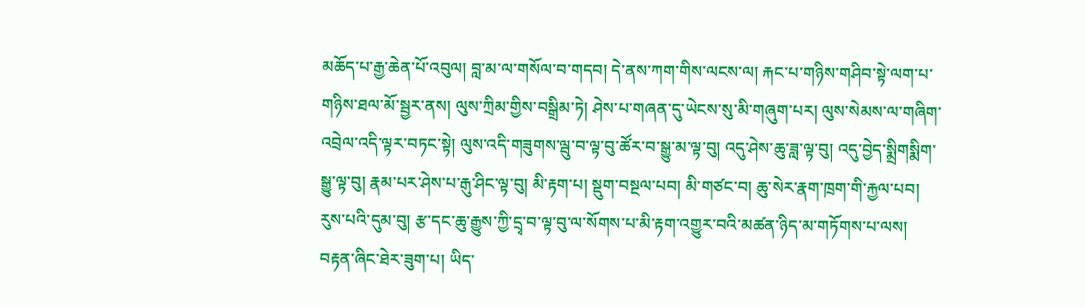མཆོད་པ་རྒྱ་ཆེན་པོ་འབུལ། བླ་མ་ལ་གསོལ་བ་གདབ། དེ་ནས་ཀག་གིས་ལངས་ལ། རྐང་པ་གཉིས་གཤིབ་སྟེ་ལག་པ་གཉིས་ཐལ་མོ་སྦྱར་ནས། ལུས་ཀྲིམ་གྱིས་བསྒྲིམ་ཏེ། ཤེས་པ་གཞན་དུ་ཡེངས་སུ་མི་གཞུག་པར། ལུས་སེམས་ལ་གཞིག་འབྲེལ་འདི་ལྟར་བཏང་སྟེ། ལུས་འདི་གཟུགས་ལྦུ་བ་ལྟ་བུ་ཚོར་བ་སྒྱུ་མ་ལྟ་བུ། འདུ་ཤེས་ཆུ་ཟླ་ལྟ་བུ། འདུ་བྱེད་སྨྲིགསྨིག་སྒྱུ་ལྟ་བུ། རྣམ་པར་ཤེས་པ་རྒུ་ཤིང་ལྟ་བུ། མི་རྟག་པ། སྡུག་བསྔལ་པབ། མི་གཙང་བ། ཆུ་སེར་རྣག་ཁྲག་གི་རྐྱལ་པབ། རུས་པའི་དུམ་བུ། རྩ་དང་ཆུ་རྒྱུས་ཀྱི་དྲྭ་བ་ལྟ་བུ་ལ་སོགས་པ་མི་རྟག་འགྱུར་བའི་མཚན་ཉིད་མ་གཏོགས་པ་ལས། བརྟན་ཞིང་ཐེར་ཟུག་པ། ཡིད་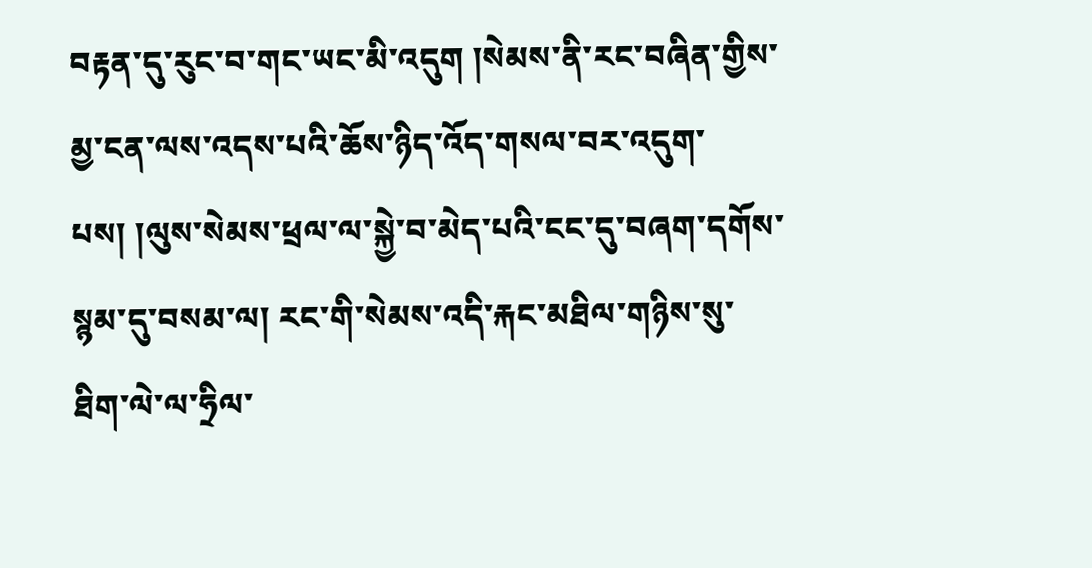བརྟན་དུ་རུང་བ་གང་ཡང་མི་འདུག །སེམས་ནི་རང་བཞིན་གྱིས་མྱ་ངན་ལས་འདས་པའི་ཆོས་ཉིད་འོད་གསལ་བར་འདུག་པས། །ལུས་སེམས་ཕྲལ་ལ་སྐྱེ་བ་མེད་པའི་ངང་དུ་བཞག་དགོས་སྙམ་དུ་བསམ་ལ། རང་གི་སེམས་འདི་རྐང་མཐིལ་གཉིས་སུ་ཐིག་ལེ་ལ་ཧྲིལ་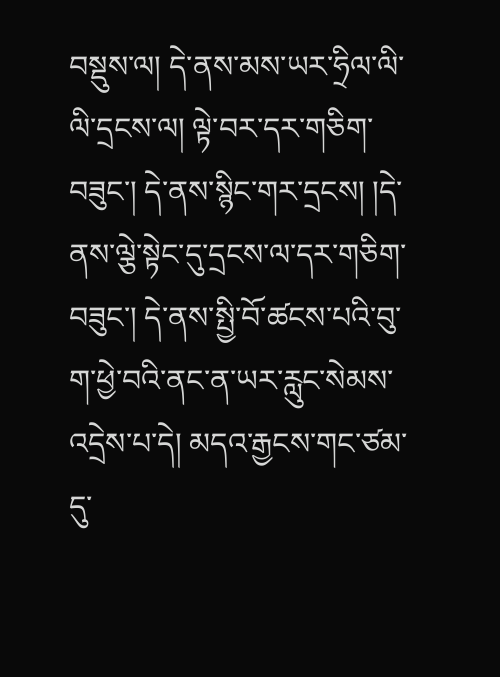བསྡུས་ལ། དེ་ནས་མས་ཡར་ཧྲིལ་ལི་ལི་དྲངས་ལ། ལྟེ་བར་དར་གཅིག་བཟུང་། དེ་ནས་སྙིང་གར་དྲངས། །དེ་ནས་ལྕེ་སྟེང་དུ་དྲངས་ལ་དར་གཅིག་བཟུང་། དེ་ནས་སྤྱི་བོ་ཚངས་པའི་བུ་ག་ཕྱེ་བའི་ནང་ན་ཡར་རླུང་སེམས་འདྲེས་པ་དེ། མདའ་རྒྱངས་གང་ཙམ་དུ་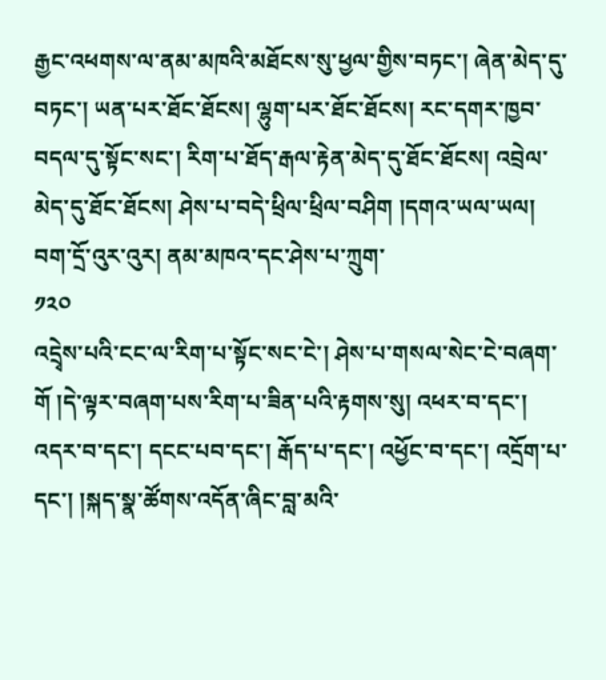རྒྱང་འཕགས་ལ་ནམ་མཁའི་མཐོངས་སུ་ཕྱལ་གྱིས་བཏང་། ཞེན་མེད་དུ་བཏང་། ཡན་པར་ཐོང་ཐོངས། ལྷུག་པར་ཐོང་ཐོངས། རང་དགར་ཁྱབ་བདལ་དུ་སྟོང་སང་། རིག་པ་ཐོད་རྒལ་རྟེན་མེད་དུ་ཐོང་ཐོངས། འབྲེལ་མེད་དུ་ཐོང་ཐོངས། ཤེས་པ་བདེ་ཕྲིལ་ཕྲིལ་བཤིག །དགའ་ཡལ་ཡལ། བག་དྲོ་འུར་འུར། ནམ་མཁའ་དང་ཤེས་པ་ཀྲུག་
༡༢༠
འདྲྭེས་པའི་ངང་ལ་རིག་པ་སྟོང་སང་ངེ་། ཤེས་པ་གསལ་སེང་ངེ་བཞག་གོ །དེ་ལྟར་བཞག་པས་རིག་པ་ཟིན་པའི་རྟགས་སུ། འཕར་བ་དང་། འདར་བ་དང་། དངང་པབ་དང་། རྒོད་པ་དང་། འཕྱོང་བ་དང་། འདྲོག་པ་དང་། །སྐད་སྣ་ཚོགས་འདོན་ཞིང་བླ་མའི་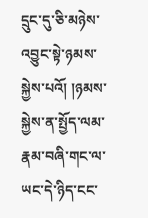དྲུང་དུ་ཅི་མཉེས་འབྱུང་སྟེ་ཉམས་སྐྱེས་པའོ། །ཉམས་སྐྱེས་ན་སྤྱོད་ལམ་རྣམ་བཞི་གང་ལ་ཡང་དེ་ཉིད་ངང་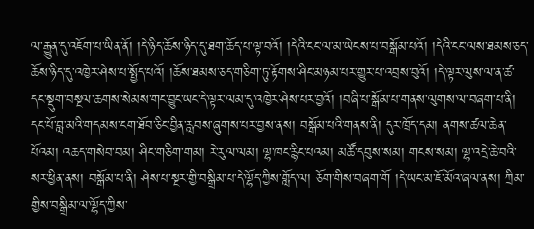ལ་རྒྱུན་དུ་འཇོག་པ་ཡིན་ནོ། །དེ་ཉིད་ཆོས་ཉིད་དུ་ཐག་ཆོད་པ་ལྟ་བའོ། །དེའི་ངང་ལ་མ་ཡེངས་པ་བསྒོམ་པའོ། །དེའི་ངང་ལས་ཐམས་ཅད་ཆོས་ཉིད་དུ་འཁྱེར་ཤེས་པ་སྤྱོད་པའོ། །ཆོས་ཐམས་ཅད་གཅིག་ཏུ་རྟོགས་ཤིང་མཉམ་པར་གྱུར་པ་འབྲས་བུའོ། །དེ་ལྟར་ལུས་ལ་ན་ཚ་དང་སྡུག་བསྔལ་ཆགས་སེམས་གང་བྱུང་ཡང་དེ་ལྟར་ལམ་དུ་འཁྱེར་ཤེས་པར་བྱའོ། །བཞི་པ་སྒོམ་པ་གནས་ལུགས་ལ་བཞག་པ་ནི། དང་པོ་བླ་མའི་གདམས་ངག་ཐོབ་ཅིང་བྱིན་རླབས་ཞུགས་པར་བྱས་ནས། བསྒོམ་པའི་གནས་ནི། དུར་ཁྲོད་དམ། ནགས་ཚལ་ཆེན་པོའམ། འཆད་གསེབ་བམ། ཤིང་གཅིག་གམ། རེ་རུལ་ལམ། ལྷ་ཁང་རྙིང་པའམ། མཚོ་དབུས་སམ། གངས་སམ། ལྷ་འདྲེ་ཆེ་བའི་སར་ཕྱིན་ནས། བསྒོམ་པ་ནི། ཤེས་པ་སྔར་གྱི་བསྒྲིམ་པ་དེ་ལྷོད་ཀྱིས་གློད་ལ། ཅོག་གིས་བཞག་གོ །དེ་ཡང་མ་ཇོ་མོའ་ཞལ་ནས། ཀྲིམ་གྱིས་བསྒྲིམ་ལ་ལྷོད་ཀྱིས་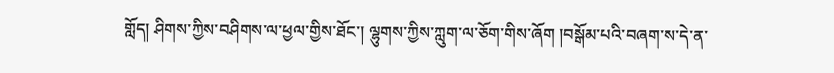གློད། ཤིགས་ཀྱིས་བཤིགས་ལ་ཕྱལ་གྱིས་ཐོང་། ལྷུགས་ཀྱིས་ཀླུག་ལ་ཅོག་གིས་ཞོག །བསྒོམ་པའི་བཞག་ས་དེ་ན་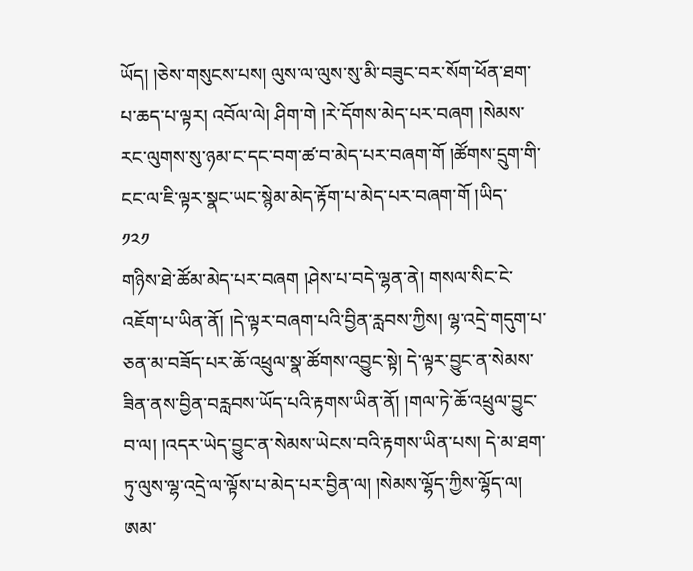ཡོད། །ཅེས་གསུངས་པས། ལུས་ལ་ལུས་སུ་མི་བཟུང་བར་སོག་ཕོན་ཐག་པ་ཆད་པ་ལྟར། འབོལ་ལེ། ཤིག་གེ །རེ་དོགས་མེད་པར་བཞག །སེམས་རང་ལུགས་སུ་ཉམ་ང་དང་བག་ཚ་བ་མེད་པར་བཞག་གོ །ཚོགས་དྲུག་གི་ངང་ལ་ཇི་ལྟར་སྣང་ཡང་སྙེམ་མེད་རྟོག་པ་མེད་པར་བཞག་གོ །ཡིད་
༡༢༡
གཉིས་ཐེ་ཚོམ་མེད་པར་བཞག །ཤེས་པ་བདེ་ལྷན་ནེ། གསལ་སིང་ངེ་འཇོག་པ་ཡིན་ནོ། །དེ་ལྟར་བཞག་པའི་བྱིན་རླབས་ཀྱིས། ལྷ་འདྲེ་གདུག་པ་ཅན་མ་བཟོད་པར་ཆོ་འཕྲུལ་སྣ་ཚོགས་འབྱུང་སྟེ། དེ་ལྟར་བྱུང་ན་སེམས་ཟིན་ནས་བྱིན་བརླབས་ཡོད་པའི་རྟགས་ཡིན་ནོ། །གལ་ཏེ་ཆོ་འཕྲུལ་བྱུང་བ་ལ། །འདར་ཡེད་བྱུང་ན་སེམས་ཡེངས་བའི་རྟགས་ཡིན་པས། དེ་མ་ཐག་ཏུ་ལུས་ལྷ་འདྲེ་ལ་ལྟོས་པ་མེད་པར་བྱིན་ལ། །སེམས་ལྷོད་ཀྱིས་ལྷོད་ལ། ཨམ་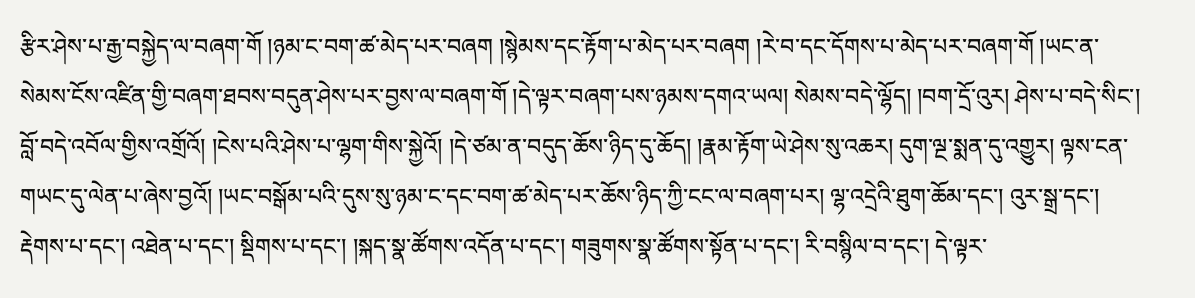རྩིར་ཤེས་པ་རྒྱ་བསྐྱེད་ལ་བཞག་གོ །ཉམ་ང་བག་ཚ་མེད་པར་བཞག །སྙེམས་དང་རྟོག་པ་མེད་པར་བཞག །རེ་བ་དང་དོགས་པ་མེད་པར་བཞག་གོ །ཡང་ན་སེམས་ངོས་འཛིན་གྱི་བཞག་ཐབས་བདུན་ཤེས་པར་བྱས་ལ་བཞག་གོ །དེ་ལྟར་བཞག་པས་ཉམས་དགའ་ཡལ། སེམས་བདེ་ལྷོད། །བག་དྲོ་འུར། ཤེས་པ་བདེ་སིང་། བློ་བདེ་འབོལ་གྱིས་འགྲོའོ། །ངེས་པའི་ཤེས་པ་ལྷག་གིས་སྐྱེའོ། །དེ་ཙམ་ན་བདུད་ཆོས་ཉིད་དུ་ཆོད། །རྣམ་རྟོག་ཡེ་ཤེས་སུ་འཆར། དུག་ལྔ་སྨན་དུ་འགྱུར། ལྟས་ངན་གཡང་དུ་ལེན་པ་ཞེས་བྱའོ། །ཡང་བསྒོམ་པའི་དུས་སུ་ཉམ་ང་དང་བག་ཚ་མེད་པར་ཆོས་ཉིད་ཀྱི་ངང་ལ་བཞག་པར། ལྷ་འདྲེའི་ཐུག་ཆོམ་དང་། འུར་སྒྲ་དང་། རྡེགས་པ་དང་། འཐེན་པ་དང་། སྡིགས་པ་དང་། །སྐད་སྣ་ཚོགས་འདོན་པ་དང་། གཟུགས་སྣ་ཚོགས་སྟོན་པ་དང་། རི་བསྙིལ་བ་དང་། དེ་ལྟར་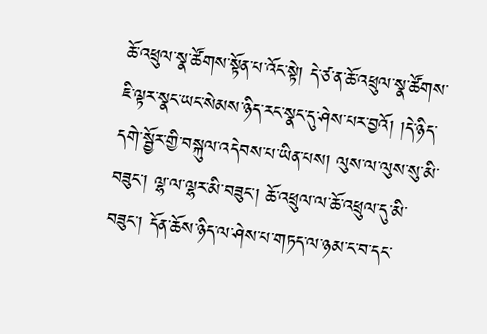ཆོ་འཕྲུལ་སྣ་ཚོགས་སྟོན་པ་འོང་སྟེ། དེ་ཙ་ན་ཆོ་འཕྲུལ་སྣ་ཚོགས་ཇི་ལྟར་སྣང་ཡང་སེམས་ཉིད་རང་སྣང་དུ་ཤེས་པར་བྱའོ། །དེ་ཉིད་དགེ་སྦྱོར་གྱི་བསྐུལ་འདེབས་པ་ཡིན་པས། ལུས་ལ་ལུས་སུ་མི་བཟུང་། ལྷ་ལ་ལྷར་མི་བཟུང་། ཆོ་འཕྲུལ་ལ་ཆོ་འཕྲུལ་དུ་མི་བཟུང་། དོན་ཆོས་ཉིད་ལ་ཤེས་པ་གཏད་ལ་ཉམ་ང་བ་དང་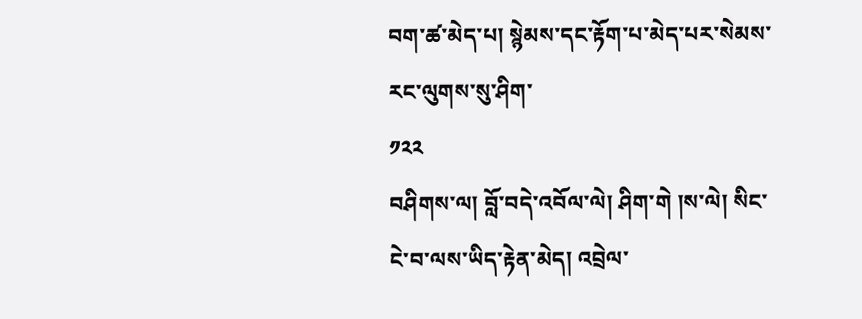བག་ཚ་མེད་པ། སྙེམས་དང་རྟོག་པ་མེད་པར་སེམས་རང་ལུགས་སུ་ཤིག་
༡༢༢
བཤིགས་ལ། བློ་བདེ་འབོལ་ལེ། ཤིག་གེ །ས་ལེ། སིང་ངེ་བ་ལས་ཡིད་རྟེན་མེད། འབྲེལ་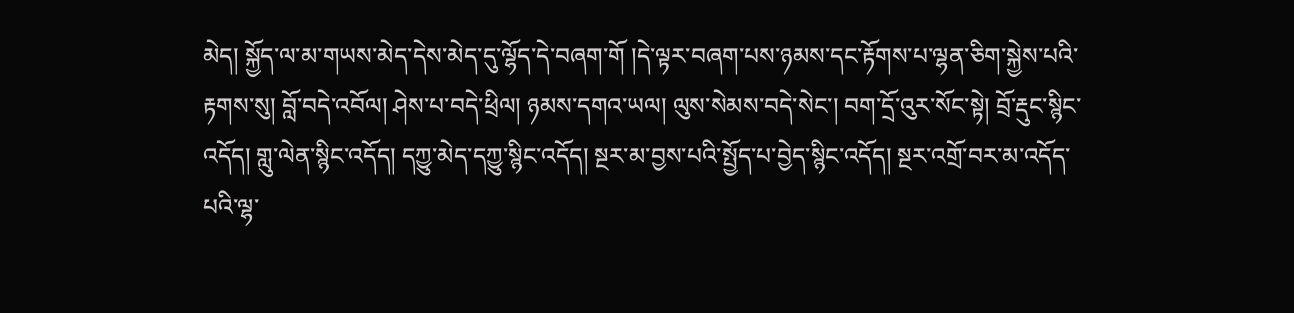མེད། སྐྱོད་ལ་མ་གཡས་མེད་དེས་མེད་དུ་ལྷོད་དེ་བཞག་གོ །དེ་ལྟར་བཞག་པས་ཉམས་དང་རྟོགས་པ་ལྷན་ཅིག་སྐྱེས་པའི་རྟགས་སུ། བློ་བདེ་འབོལ། ཤེས་པ་བདེ་ཕྲིལ། ཉམས་དགའ་ཡལ། ལུས་སེམས་བདེ་སེང་། བག་དྲོ་འུར་སོང་སྟེ། བྲོ་རྡུང་སྙིང་འདོད། གླུ་ལེན་སྙིང་འདོད། དཀྱུ་མེད་དཀྱུ་སྙིང་འདོད། སྔར་མ་བྱས་པའི་སྤྱོད་པ་བྱེད་སྙིང་འདོད། སྔར་འགྲོ་བར་མ་འདོད་པའི་ལྷ་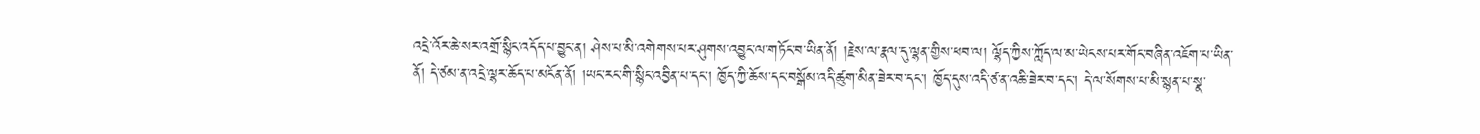འདྲེ་འོར་ཆེ་སར་འགྲོ་སྙིང་འདོད་པ་བྱུང་ན། ཤེས་པ་མི་འགེགས་པར་ཤུགས་འབྱུང་ལ་གཏོང་བ་ཡིན་ནོ། །རྗེས་ལ་རྣལ་དུ་ལྷན་གྱིས་ཕབ་ལ། ལྷོད་ཀྱིས་ཀློད་ལ་མ་ཡེངས་པར་གོང་བཞིན་འཇོག་པ་ཡིན་ནོ། དེ་ཙམ་ན་འདྲེ་ལྷར་ཆོད་པ་མངོན་ནོ། །ཡང་རང་གི་སྙིང་འབྱིན་པ་དང་། ཁྱོད་ཀྱི་ཆོས་དང་བསྒོམ་འདི་ཚུག་མིན་ཟེར་བ་དང་། ཁྱོད་དུས་འདི་ཙ་ན་འཆི་ཟེར་བ་དང་། དེ་ལ་སོགས་པ་མི་སྙན་པ་སྣ་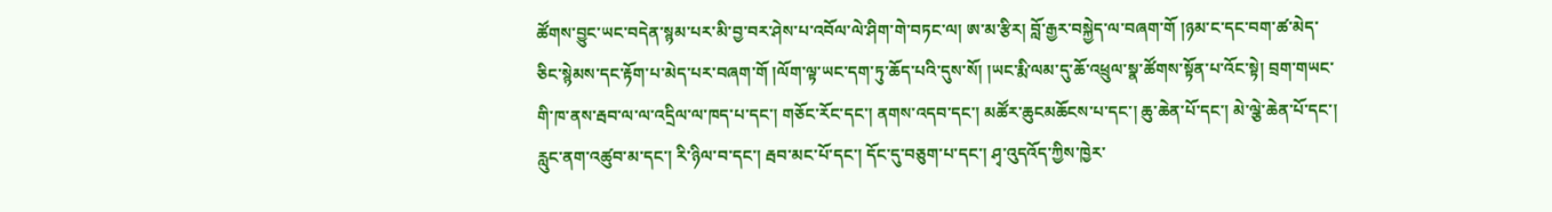ཚོགས་བྱུང་ཡང་བདེན་སྙམ་པར་མི་བྱ་བར་ཤེས་པ་འབོལ་ལེ་ཤིག་གེ་བཏང་ལ། ཨ་མ་རྩིར། བློ་རྒྱར་བསྐྱེད་ལ་བཞག་གོ །ཉམ་ང་དང་བག་ཚ་མེད་ཅིང་སྙེམས་དང་རྟོག་པ་མེད་པར་བཞག་གོ །ལོག་ལྟ་ཡང་དག་ཏུ་ཆོད་པའི་དུས་སོ། །ཡང་རྨི་ལམ་དུ་ཆོ་འཕྲུལ་སྣ་ཚོགས་སྟོན་པ་འོང་སྟེ། བྲག་གཡང་གི་ཁ་ནས་རྦབ་ལ་ལ་འདྲིལ་ལ་ཁད་པ་དང་། གཅོང་རོང་དང་། ནགས་འདབ་དང་། མཚོར་ཆུངམཆོངས་པ་དང་། ཆུ་ཆེན་པོ་དང་། མེ་ལྕེ་ཆེན་པོ་དང་། རླུང་ནག་འཚུབ་མ་དང་། རི་ཉིལ་བ་དང་། རྦབ་མང་པོ་དང་། དོང་དུ་བཅུག་པ་དང་། ཤྭ་འུདའོད་ཀྱིས་ཁྱེར་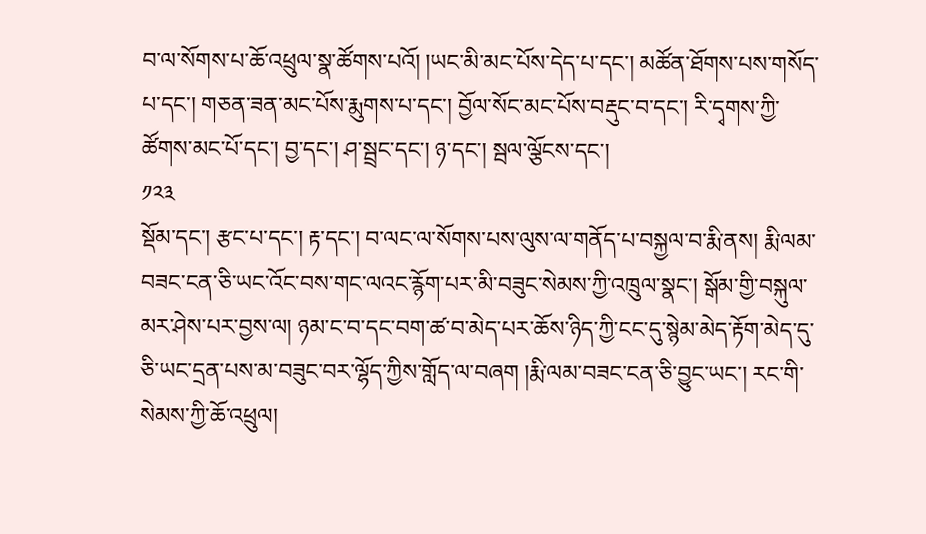བ་ལ་སོགས་པ་ཆོ་འཕྲུལ་སྣ་ཚོགས་པའོ། །ཡང་མི་མང་པོས་དེད་པ་དང་། མཚོན་ཐོགས་པས་གསོད་པ་དང་། གཅན་ཟན་མང་པོས་རྨུགས་པ་དང་། བྱོལ་སོང་མང་པོས་བརྡུང་བ་དང་། རི་དྭགས་ཀྱི་ཚོགས་མང་པོ་དང་། བྱ་དང་། ཤ་སྦྲང་དང་། ཉ་དང་། སྦལ་ལྕོངས་དང་།
༡༢༣
སྡོམ་དང་། རྩང་པ་དང་། རྟ་དང་། བ་ལང་ལ་སོགས་པས་ལུས་ལ་གནོད་པ་བསྐྱལ་བ་རྨི་ནས། རྨི་ལམ་བཟང་ངན་ཅི་ཡང་འོང་བས་གང་ལའང་རྙོག་པར་མི་བཟུང་སེམས་ཀྱི་འཁྲུལ་སྣང་། སྒོམ་གྱི་བསྐུལ་མར་ཤེས་པར་བྱས་ལ། ཉམ་ང་བ་དང་བག་ཚ་བ་མེད་པར་ཆོས་ཉིད་ཀྱི་ངང་དུ་སྙེམ་མེད་རྟོག་མེད་དུ་ཅི་ཡང་དྲན་པས་མ་བཟུང་བར་ལྷོད་ཀྱིས་གློད་ལ་བཞག །རྨི་ལམ་བཟང་ངན་ཅི་བྱུང་ཡང་། རང་གི་སེམས་ཀྱི་ཆོ་འཕྲུལ།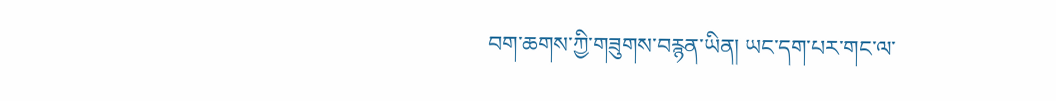བག་ཆགས་ཀྱི་གཟུགས་བརྙན་ཡིན། ཡང་དག་པར་གང་ལ་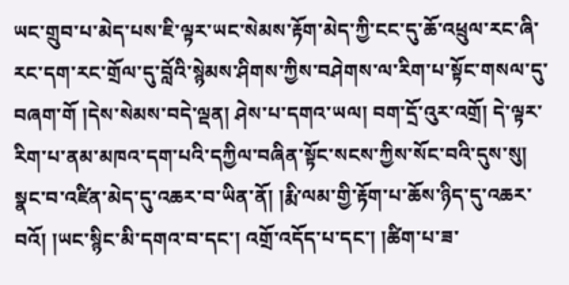ཡང་གྲུབ་པ་མེད་པས་ཇི་ལྟར་ཡང་སེམས་རྟོག་མེད་ཀྱི་ངང་དུ་ཆོ་འཕྲུལ་རང་ཞི་རང་དག་རང་གྲོལ་དུ་བློའི་སྙེམས་ཤིགས་ཀྱིས་བཤེགས་ལ་རིག་པ་སྟོང་གསལ་དུ་བཞག་གོ །དེས་སེམས་བདེ་ལྡན། ཤེས་པ་དགའ་ཡལ། བག་དྲོ་འུར་འགྲོ། དེ་ལྟར་རིག་པ་ནམ་མཁའ་དག་པའི་དཀྱིལ་བཞིན་སྟོང་སངས་ཀྱིས་སོང་བའི་དུས་སུ། སྣང་བ་འཛིན་མེད་དུ་འཆར་བ་ཡིན་ནོ། །རྨི་ལམ་གྱི་རྟོག་པ་ཆོས་ཉིད་དུ་འཆར་བའོ། །ཡང་སྙིང་མི་དགའ་བ་དང་། འགྲོ་འདོད་པ་དང་། །ཚིག་པ་ཟ་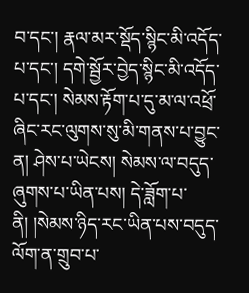བ་དང་། རྣལ་མར་སྡོད་སྙིང་མི་འདོད་པ་དང་། དགེ་སྦྱོར་བྱེད་སྙིང་མི་འདོད་པ་དང་། སེམས་རྟོག་པ་དུ་མ་ལ་འཕྲོ་ཞིང་རང་ལུགས་སུ་མི་གནས་པ་བྱུང་ན། ཤེས་པ་ཡེངས། སེམས་ལ་བདུད་ཞུགས་པ་ཡིན་པས། དེ་ཟློག་པ་ནི། །སེམས་ཉིད་རང་ཡིན་པས་བདུད་ལོག་ན་གྲུབ་པ་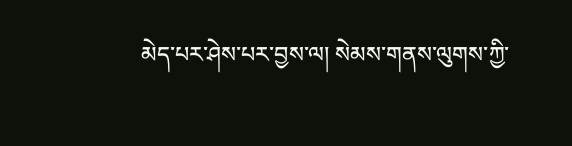མེད་པར་ཤེས་པར་བྱས་ལ། སེམས་གནས་ལུགས་ཀྱི་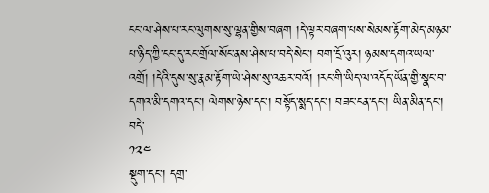ངང་ལ་ཤེས་པ་རང་ལུགས་སུ་ལྷན་གྱིས་བཞག །དེ་ལྟར་བཞག་པས་སེམས་རྟོག་མེད་མཉམ་པ་ཉིད་ཀྱི་ངང་དུ་རང་གྲོལ་སོང་ནས་ཤེས་པ་བདེ་སེང་། བག་དྲོ་འུར། ཉམས་དགའ་ཡལ་འགྲོ། །དེའི་དུས་སུ་རྣམ་རྟོག་ཡེ་ཤེས་སུ་འཆར་བའོ། །རང་གི་ཡིད་ལ་འདོད་ཡོན་གྱི་སྣང་བ་དགའ་མི་དགའ་དང་། ལེགས་ཉེས་དང་། བསྟོད་སྨད་དང་། བཟང་ངན་དང་། ཡིན་མིན་དང་། བདེ་
༡༢༤
སྡུག་དང་། དགྲ་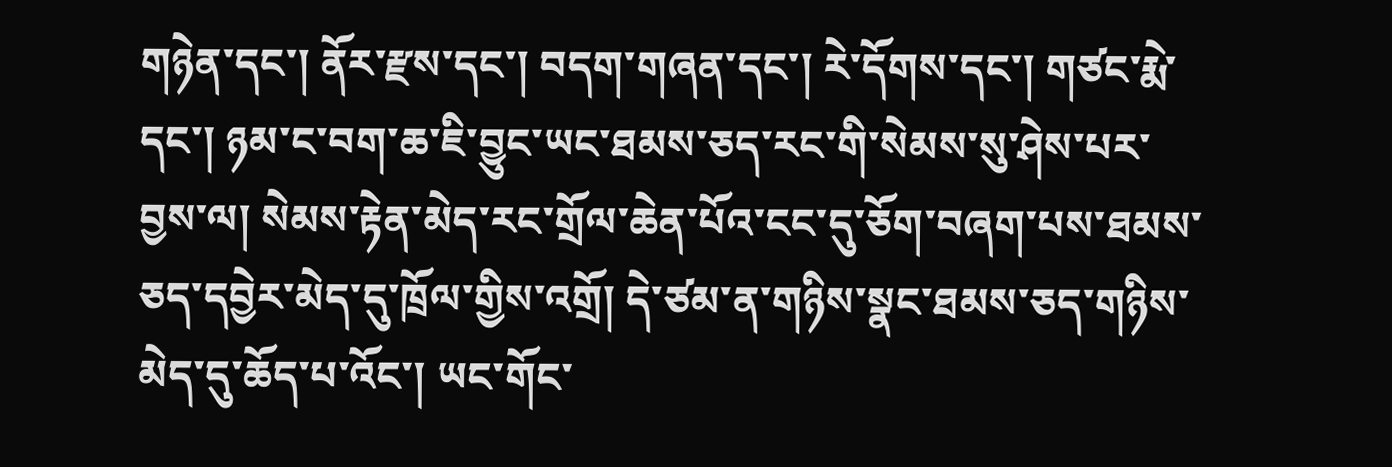གཉེན་དང་། ནོར་རྫས་དང་། བདག་གཞན་དང་། རེ་དོགས་དང་། གཙང་རྨེ་དང་། ཉམ་ང་བག་ཆ་ཇི་བྱུང་ཡང་ཐམས་ཅད་རང་གི་སེམས་སུ་ཤེས་པར་བྱས་ལ། སེམས་རྟེན་མེད་རང་གྲོལ་ཆེན་པོའ་ངང་དུ་ཅོག་བཞག་པས་ཐམས་ཅད་དབྱེར་མེད་དུ་ཁྲོལ་གྱིས་འགྲོ། དེ་ཙམ་ན་གཉིས་སྣང་ཐམས་ཅད་གཉིས་མེད་དུ་ཆོད་པ་འོང་། ཡང་གོང་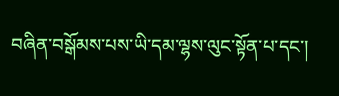བཞིན་བསྒོམས་པས་ཡི་དམ་ལྷས་ལུང་སྟོན་པ་དང་།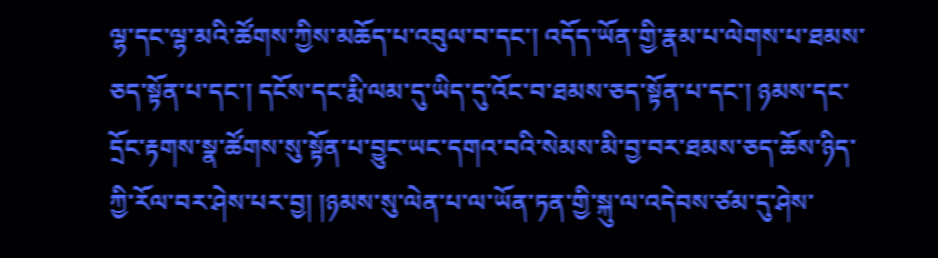ལྷ་དང་ལྷ་མའི་ཚོགས་ཀྱིས་མཆོད་པ་འབུལ་བ་དང་། འདོད་ཡོན་གྱི་རྣམ་པ་ལེགས་པ་ཐམས་ཅད་སྟོན་པ་དང་། དངོས་དང་རྨི་ལམ་དུ་ཡིད་དུ་འོང་བ་ཐམས་ཅད་སྟོན་པ་དང་། ཉམས་དང་དྲོང་རྟགས་སྣ་ཚོགས་སུ་སྟོན་པ་བྱུང་ཡང་དགའ་བའི་སེམས་མི་བྱ་བར་ཐམས་ཅད་ཆོས་ཉིད་ཀྱི་རོལ་བར་ཤེས་པར་བྱ། །ཉམས་སུ་ལེན་པ་ལ་ཡོན་ཏན་གྱི་སྐུ་ལ་འདེབས་ཙམ་དུ་ཤེས་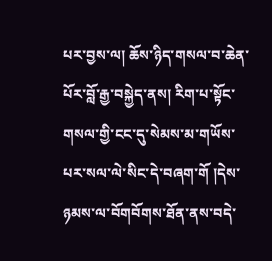པར་བྱས་ལ། ཆོས་ཉིད་གསལ་བ་ཆེན་པོར་བློ་རྒྱ་བསྐྱེད་ནས། རིག་པ་སྟོང་གསལ་གྱི་ངང་དུ་སེམས་མ་གཡོས་པར་སལ་ལེ་སིང་དེ་བཞག་གོ །དེས་ཉམས་ལ་བོགབོགས་ཐོན་ནས་བདེ་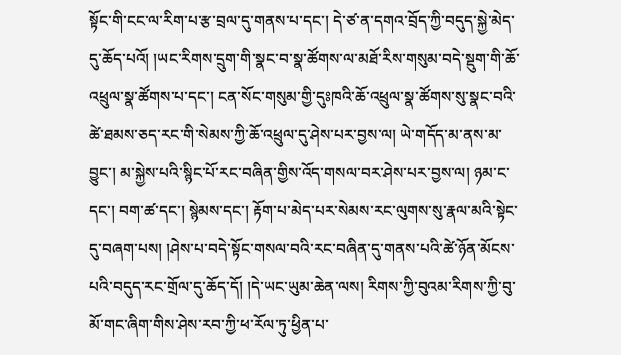སྟོང་གི་ངང་ལ་རིག་པ་རྩ་བྲལ་དུ་གནས་པ་དང་། དེ་ཙ་ན་དགའ་བྲོད་ཀྱི་བདུད་སྐྱེ་མེད་དུ་ཆོད་པའོ། །ཡང་རིགས་དྲུག་གི་སྣང་བ་སྣ་ཚོགས་ལ་མཐོ་རིས་གསུམ་བདེ་སྡུག་གི་ཆོ་འཕྲུལ་སྣ་ཚོགས་པ་དང་། ངན་སོང་གསུམ་གྱི་དུཿཁའི་ཆོ་འཕྲུལ་སྣ་ཚོགས་སུ་སྣང་བའི་ཚེ་ཐམས་ཅད་རང་གི་སེམས་ཀྱི་ཆོ་འཕྲུལ་དུ་ཤེས་པར་བྱས་ལ། ཡེ་གདོད་མ་ནས་མ་བྱུང་། མ་སྐྱེས་པའི་སྙིང་པོ་རང་བཞིན་གྱིས་འོད་གསལ་བར་ཤེས་པར་བྱས་ལ། ཉམ་ང་དང་། བག་ཚ་དང་། སྙེམས་དང་། རྟོག་པ་མེད་པར་སེམས་རང་ལུགས་སུ་རྣལ་མའི་སྟེང་དུ་བཞག་པས། །ཤེས་པ་བདེ་སྟོང་གསལ་བའི་རང་བཞིན་དུ་གནས་པའི་ཚེ་ཉོན་མོངས་པའི་བདུད་རང་གྲོལ་དུ་ཆོད་དོ། །དེ་ཡང་ཡུམ་ཆེན་ལས། རིགས་ཀྱི་བུའམ་རིགས་ཀྱི་བུ་མོ་གང་ཞིག་གིས་ཤེས་རབ་ཀྱི་ཕ་རོལ་ཏུ་ཕྱིན་པ་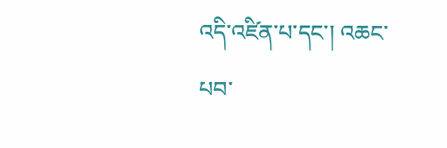འདི་འཛིན་པ་དང་། འཆང་པབ་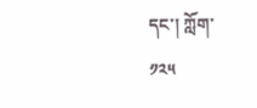དང་། ཀློག་
༡༢༥